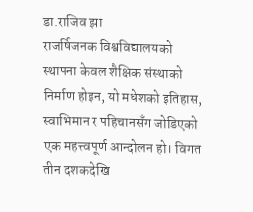डा.राजिव झा
राजर्षिजनक विश्वविद्यालयको स्थापना केवल शैक्षिक संस्थाको निर्माण होइन, यो मधेशको इतिहास, स्वाभिमान र पहिचानसँग जोडिएको एक महत्त्वपूर्ण आन्दोलन हो। विगत तीन दशकदेखि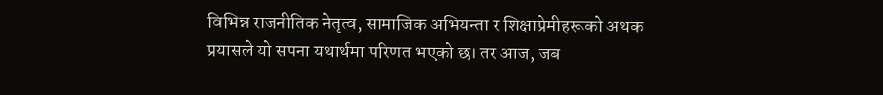विभिन्न राजनीतिक नेतृत्व, सामाजिक अभियन्ता र शिक्षाप्रेमीहरूको अथक प्रयासले यो सपना यथार्थमा परिणत भएको छ। तर आज, जब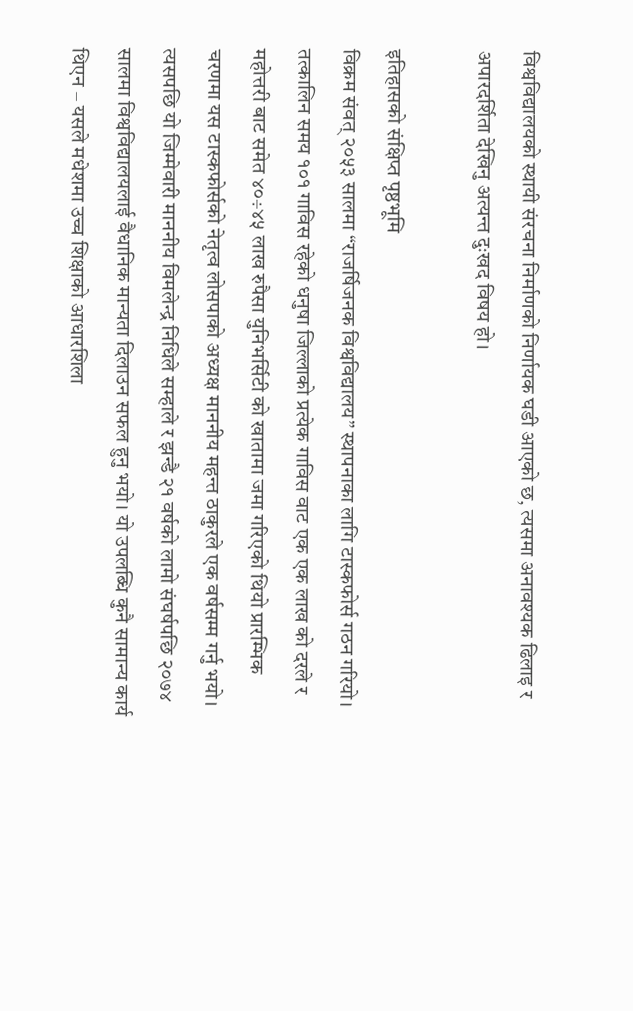विश्वविद्यालयको स्थायी संरचना निर्माणको निर्णायक घडी आएको छ, त्यसमा अनावश्यक ढिलाइ र अपारदर्शिता देखिनु अत्यन्त दुःखद विषय हो।

इतिहासको संक्षिप्त पृष्ठभूमि
विक्रम संवत् २०५३ सालमा “राजर्षिजनक विश्वविद्यालय” स्थापनाका लागि टास्कफोर्स गठन गरियो। तत्कालिन समय १०१ गाविस रहेको धनुषा जिल्लाको प्रत्येक गाविस वाट एक एक लाख को दरले र महोत्तरी बाट समेत ४०÷४५ लाख रुपैसा युनिभर्सिटी को खातामा जमा गरिएको थियो प्रारम्भिक चरणमा यस टास्कफोर्सको नेतृत्व लोसपाको अध्यक्ष माननीय महन्त ठाकुरले एक वर्षसम्म गर्नु भयो। त्यसपछि यो जिम्मेवारी माननीय विमलेन्द्र निधिले सम्हाले र झन्डै २१ वर्षको लामो संघर्षपछि २०७४ सालमा विश्वविद्यालयलाई वैधानिक मान्यता दिलाउन सफल हुनु भयो। यो उपलब्धि कुनै सामान्य कार्य थिएन – यसले मधेशमा उच्च शिक्षाको आधारशिला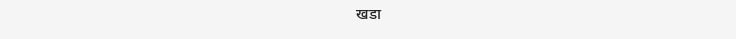खडा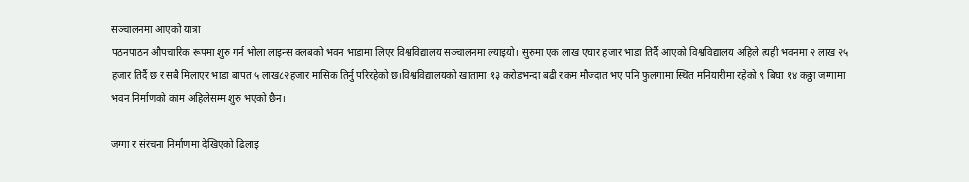सञ्चालनमा आएको यात्रा
पठनपाठन औपचारिक रूपमा शुरु गर्न भोला लाइन्स क्लबको भवन भाडामा लिएर विश्वविद्यालय सञ्चालनमा ल्याइयो। सुरुमा एक लाख एघार हजार भाडा तिर्दै आएको विश्वविद्यालय अहिले त्यही भवनमा २ लाख २५ हजार तिर्दै छ र सबै मिलाएर भाडा बापत ५ लाख८२हजार मासिक तिर्नु परिरहेको छ।विश्वविद्यालयको खातामा १३ करोडभन्दा बढी रकम मौज्दात भए पनि फुलगामा स्थित मनियारीमा रहेको ९ बिघा १४ कठ्ठा जग्गामा भवन निर्माणको काम अहिलेसम्म शुरु भएको छैन।

जग्गा र संरचना निर्माणमा देखिएको ढिलाइ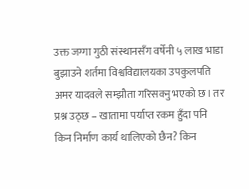उक्त जग्गा गुठी संस्थानसँग वर्षेनी ५ लाख भाडा बुझाउने शर्तमा विश्वविद्यालयका उपकुलपति अमर यादवले सम्झौता गरिसक्नु भएको छ। तर प्रश्न उठ्छ – खातामा पर्याप्त रकम हुँदा पनि किन निर्माण कार्य थालिएको छैन? किन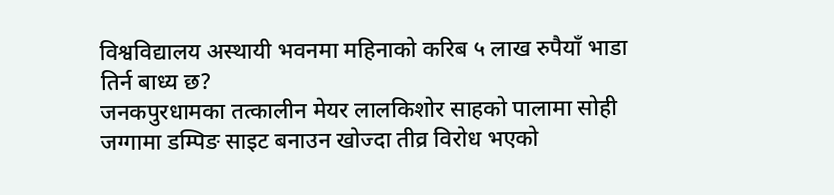विश्वविद्यालय अस्थायी भवनमा महिनाको करिब ५ लाख रुपैयाँ भाडा तिर्न बाध्य छ?
जनकपुरधामका तत्कालीन मेयर लालकिशोर साहको पालामा सोही जग्गामा डम्पिङ साइट बनाउन खोज्दा तीव्र विरोध भएको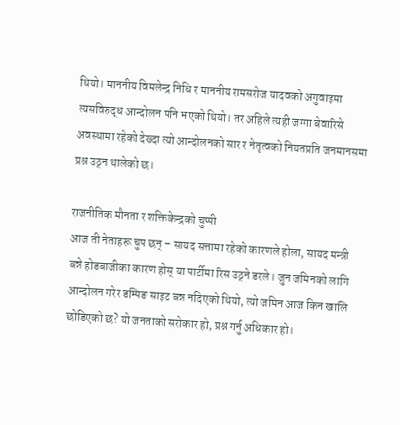थियो। माननीय विमलेन्द्र निधि र माननीय रामसरोज यादवको अगुवाइमा त्यसविरुद्ध आन्दोलन पनि भएको थियो। तर अहिले त्यही जग्गा बेवारिसे अवस्थामा रहेको देख्दा त्यो आन्दोलनको सार र नेतृत्वको नियतप्रति जनमानसमा प्रश्न उठ्न थालेको छ।

राजनीतिक मौनता र शक्तिकेन्द्रको चुप्पी
आज ती नेताहरू चुप छन् – सायद सत्तामा रहेको कारणले होला, सायद मन्त्री बन्ने होडबाजीका कारण होस् या पार्टीमा रिस उठ्ने डरले। जुन जमिनको लागि आन्दोलन गरेर डम्पिङ साइट बन्न नदिएको थियो, त्यो जमिन आज किन खालि छोडिएको छ? यो जनताको सरोकार हो, प्रश्न गर्नु अधिकार हो।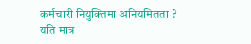कर्मचारी नियुक्तिमा अनियमितता ?
यति मात्र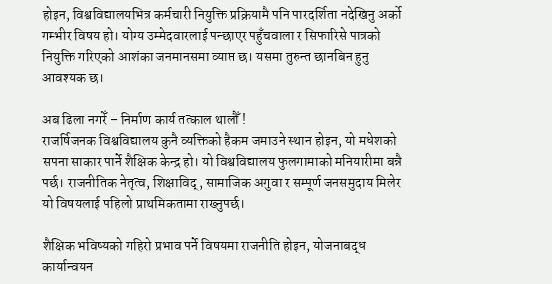होइन, विश्वविद्यालयभित्र कर्मचारी नियुक्ति प्रक्रियामै पनि पारदर्शिता नदेखिनु अर्को गम्भीर विषय हो। योग्य उम्मेदवारलाई पन्छाएर पहुँचवाला र सिफारिसे पात्रको नियुक्ति गरिएको आशंका जनमानसमा व्याप्त छ। यसमा तुरुन्त छानबिन हुनु आवश्यक छ।

अब ढिला नगरेँ – निर्माण कार्य तत्काल थालौँ !
राजर्षिजनक विश्वविद्यालय कुनै व्यक्तिको हैकम जमाउने स्थान होइन, यो मधेशको सपना साकार पार्ने शैक्षिक केन्द्र हो। यो विश्वविद्यालय फुलगामाको मनियारीमा बन्नै पर्छ। राजनीतिक नेतृत्व, शिक्षाविद्, सामाजिक अगुवा र सम्पूर्ण जनसमुदाय मिलेर यो विषयलाई पहिलो प्राथमिकतामा राख्नुपर्छ।

शैक्षिक भविष्यको गहिरो प्रभाव पर्ने विषयमा राजनीति होइन, योजनाबद्ध कार्यान्वयन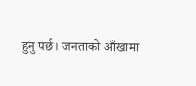हुनु पर्छ। जनताको आँखामा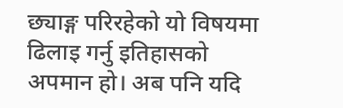छ्याङ्ग परिरहेको यो विषयमा ढिलाइ गर्नु इतिहासको अपमान हो। अब पनि यदि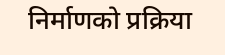निर्माणको प्रक्रिया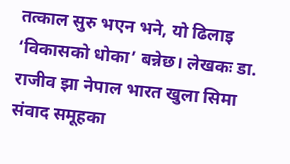तत्काल सुरु भएन भने, यो ढिलाइ ‘विकासको धोका’ बन्नेछ। लेखकः डा. राजीव झा नेपाल भारत खुला सिमा संवाद समूहका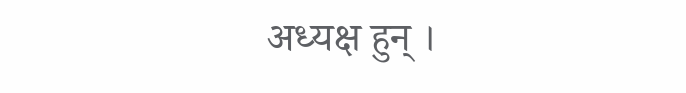अध्यक्ष हुन् ।